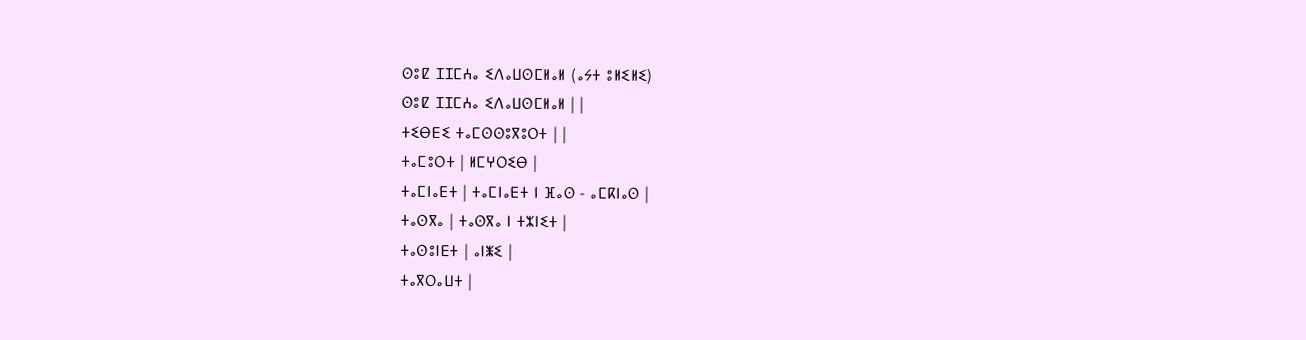ⵙⵓⵇ ⵊⵊⵎⵄⴰ ⵉⴷⴰⵡⵙⵎⵍⴰⵍ (ⴰⵢⵜ ⵓⵍⵉⵍⵉ)
ⵙⵓⵇ ⵊⵊⵎⵄⴰ ⵉⴷⴰⵡⵙⵎⵍⴰⵍ | |
ⵜⵉⴱⴹⵉ ⵜⴰⵎⵙⵙⵓⴳⵓⵔⵜ | |
ⵜⴰⵎⵓⵔⵜ | ⵍⵎⵖⵔⵉⴱ |
ⵜⴰⵎⵏⴰⴹⵜ | ⵜⴰⵎⵏⴰⴹⵜ ⵏ ⴼⴰⵙ - ⴰⵎⴽⵏⴰⵙ |
ⵜⴰⵙⴳⴰ | ⵜⴰⵙⴳⴰ ⵏ ⵜⵣⵏⵉⵜ |
ⵜⴰⵙⵓⵏⴹⵜ | ⴰⵏⵥⵉ |
ⵜⴰⴳⵔⴰⵡⵜ |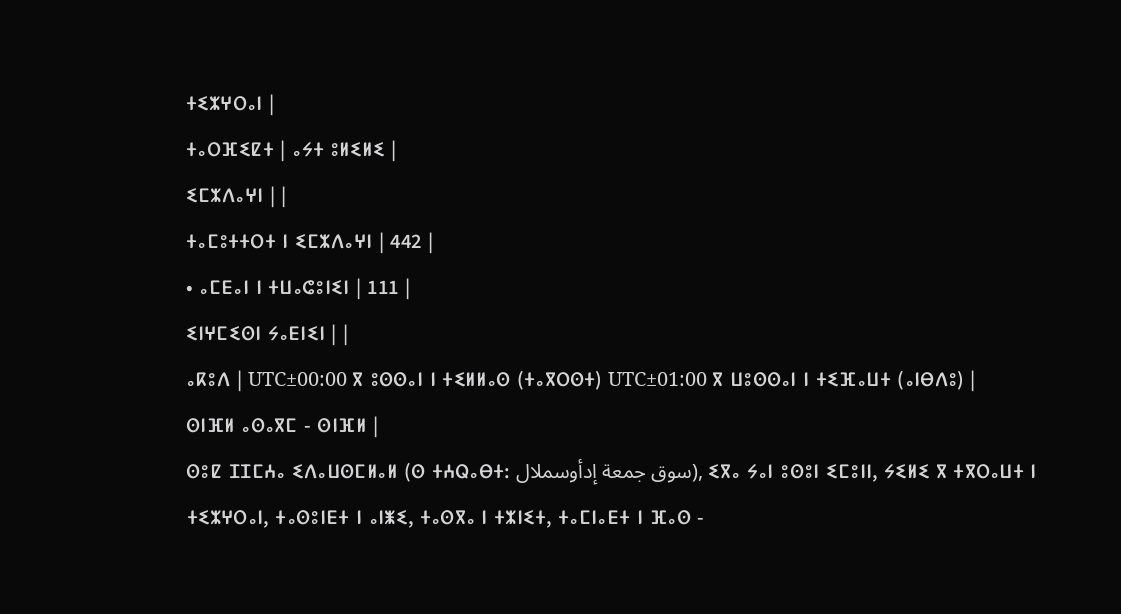ⵜⵉⵣⵖⵔⴰⵏ |
ⵜⴰⵔⴼⵉⵇⵜ | ⴰⵢⵜ ⵓⵍⵉⵍⵉ |
ⵉⵎⵣⴷⴰⵖⵏ | |
ⵜⴰⵎⵓⵜⵜⵔⵜ ⵏ ⵉⵎⵣⴷⴰⵖⵏ | 442 |
• ⴰⵎⴹⴰⵏ ⵏ ⵜⵡⴰⵛⵓⵏⵉⵏ | 111 |
ⵉⵏⵖⵎⵉⵙⵏ ⵢⴰⴹⵏⵉⵏ | |
ⴰⴽⵓⴷ | UTC±00:00 ⴳ ⵓⵙⵙⴰⵏ ⵏ ⵜⵉⵍⵍⴰⵙ (ⵜⴰⴳⵔⵙⵜ) UTC±01:00 ⴳ ⵡⵓⵙⵙⴰⵏ ⵏ ⵜⵉⴼⴰⵡⵜ (ⴰⵏⴱⴷⵓ) |
ⵙⵏⴼⵍ ⴰⵙⴰⴳⵎ - ⵙⵏⴼⵍ |
ⵙⵓⵇ ⵊⵊⵎⵄⴰ ⵉⴷⴰⵡⵙⵎⵍⴰⵍ (ⵙ ⵜⵄⵕⴰⴱⵜ: سوق جمعة إدأوسملال), ⵉⴳⴰ ⵢⴰⵏ ⵓⵙⵓⵏ ⵉⵎⵓⵏⵏ, ⵢⵉⵍⵉ ⴳ ⵜⴳⵔⴰⵡⵜ ⵏ ⵜⵉⵣⵖⵔⴰⵏ, ⵜⴰⵙⵓⵏⴹⵜ ⵏ ⴰⵏⵥⵉ, ⵜⴰⵙⴳⴰ ⵏ ⵜⵣⵏⵉⵜ, ⵜⴰⵎⵏⴰⴹⵜ ⵏ ⴼⴰⵙ -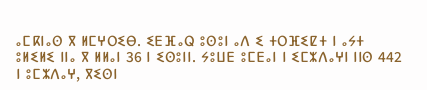ⴰⵎⴽⵏⴰⵙ ⴳ ⵍⵎⵖⵔⵉⴱ. ⵉⴹⴼⴰⵕ ⵓⵙⵓⵏ ⴰⴷ ⵉ ⵜⵔⴼⵉⵇⵜ ⵏ ⴰⵢⵜ ⵓⵍⵉⵍⵉ ⵏⵏⴰ ⴳ ⵍⵍⴰⵏ 36 ⵏ ⵉⵙⵓⵏⵏ. ⵢⵓⵡⴹ ⵓⵎⴹⴰⵏ ⵏ ⵉⵎⵣⴷⴰⵖⵏ ⵏⵏⵙ 442 ⵏ ⵓⵎⵣⴷⴰⵖ, ⴳⵉⵙⵏ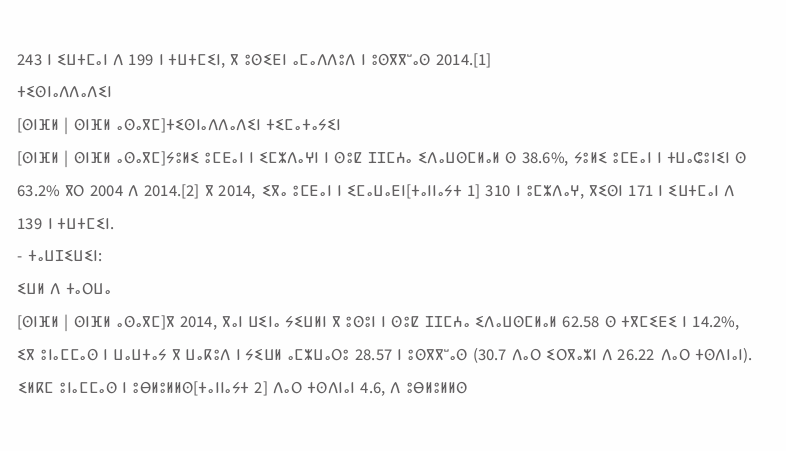243 ⵏ ⵉⵡⵜⵎⴰⵏ ⴷ 199 ⵏ ⵜⵡⵜⵎⵉⵏ, ⴳ ⵓⵙⵉⴹⵏ ⴰⵎⴰⴷⴷⵓⴷ ⵏ ⵓⵙⴳⴳⵯⴰⵙ 2014.[1]
ⵜⵉⵙⵏⴰⴷⴷⴰⴷⵉⵏ
[ⵙⵏⴼⵍ | ⵙⵏⴼⵍ ⴰⵙⴰⴳⵎ]ⵜⵉⵙⵏⴰⴷⴷⴰⴷⵉⵏ ⵜⵉⵎⴰⵜⴰⵢⵉⵏ
[ⵙⵏⴼⵍ | ⵙⵏⴼⵍ ⴰⵙⴰⴳⵎ]ⵢⵓⵍⵉ ⵓⵎⴹⴰⵏ ⵏ ⵉⵎⵣⴷⴰⵖⵏ ⵏ ⵙⵓⵇ ⵊⵊⵎⵄⴰ ⵉⴷⴰⵡⵙⵎⵍⴰⵍ ⵙ 38.6%, ⵢⵓⵍⵉ ⵓⵎⴹⴰⵏ ⵏ ⵜⵡⴰⵛⵓⵏⵉⵏ ⵙ 63.2% ⴳⵔ 2004 ⴷ 2014.[2] ⴳ 2014, ⵉⴳⴰ ⵓⵎⴹⴰⵏ ⵏ ⵉⵎⴰⵡⴰⴹⵏ[ⵜⴰⵏⵏⴰⵢⵜ 1] 310 ⵏ ⵓⵎⵣⴷⴰⵖ, ⴳⵉⵙⵏ 171 ⵏ ⵉⵡⵜⵎⴰⵏ ⴷ 139 ⵏ ⵜⵡⵜⵎⵉⵏ.
- ⵜⴰⵡⵊⵉⵡⵉⵏ:
ⵉⵡⵍ ⴷ ⵜⴰⵔⵡⴰ
[ⵙⵏⴼⵍ | ⵙⵏⴼⵍ ⴰⵙⴰⴳⵎ]ⴳ 2014, ⴳⴰⵏ ⵡⵉⵏⴰ ⵢⵉⵡⵍⵏ ⴳ ⵓⵙⵓⵏ ⵏ ⵙⵓⵇ ⵊⵊⵎⵄⴰ ⵉⴷⴰⵡⵙⵎⵍⴰⵍ 62.58 ⵙ ⵜⴳⵎⵉⴹⵉ ⵏ 14.2%, ⵉⴳ ⵓⵏⴰⵎⵎⴰⵙ ⵏ ⵡⴰⵡⵜⴰⵢ ⴳ ⵡⴰⴽⵓⴷ ⵏ ⵢⵉⵡⵍ ⴰⵎⵣⵡⴰⵔⵓ 28.57 ⵏ ⵓⵙⴳⴳⵯⴰⵙ (30.7 ⴷⴰⵔ ⵉⵔⴳⴰⵣⵏ ⴷ 26.22 ⴷⴰⵔ ⵜⵙⴷⵏⴰⵏ). ⵉⵍⴽⵎ ⵓⵏⴰⵎⵎⴰⵙ ⵏ ⵓⴱⵍⵓⵍⵍⵙ[ⵜⴰⵏⵏⴰⵢⵜ 2] ⴷⴰⵔ ⵜⵙⴷⵏⴰⵏ 4.6, ⴷ ⵓⴱⵍⵓⵍⵍⵙ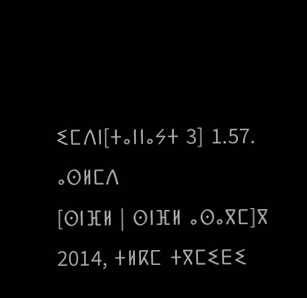ⵉⵎⴷⵏ[ⵜⴰⵏⵏⴰⵢⵜ 3] 1.57.
ⴰⵙⵍⵎⴷ
[ⵙⵏⴼⵍ | ⵙⵏⴼⵍ ⴰⵙⴰⴳⵎ]ⴳ 2014, ⵜⵍⴽⵎ ⵜⴳⵎⵉⴹⵉ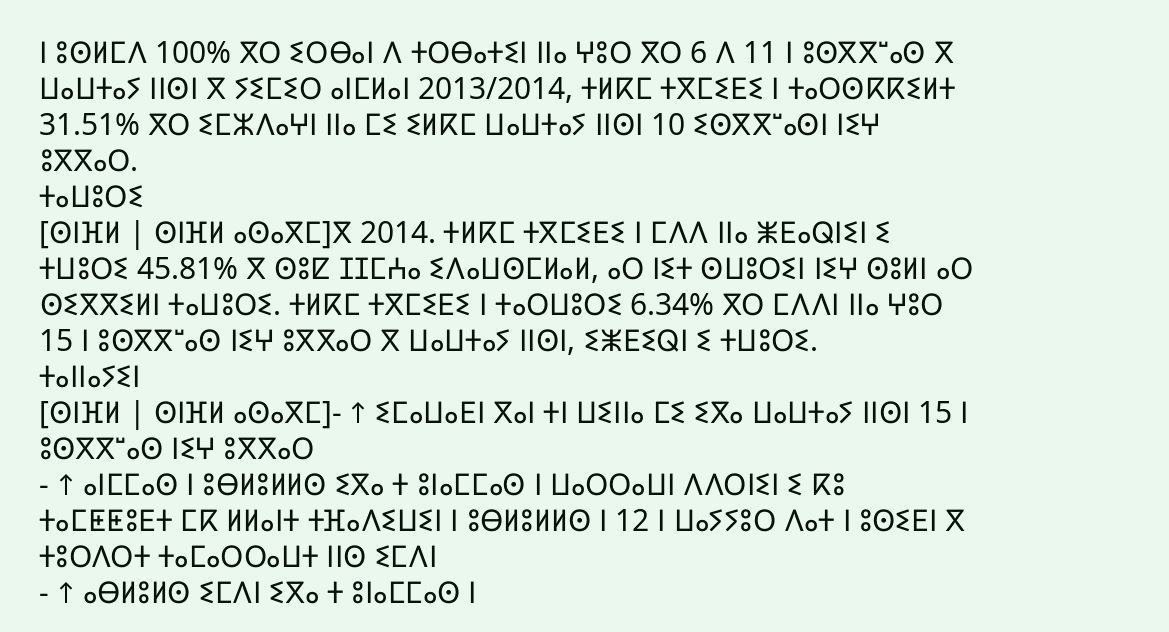ⵏ ⵓⵙⵍⵎⴷ 100% ⴳⵔ ⵉⵔⴱⴰⵏ ⴷ ⵜⵔⴱⴰⵜⵉⵏ ⵏⵏⴰ ⵖⵓⵔ ⴳⵔ 6 ⴷ 11 ⵏ ⵓⵙⴳⴳⵯⴰⵙ ⴳ ⵡⴰⵡⵜⴰⵢ ⵏⵏⵙⵏ ⴳ ⵢⵉⵎⵉⵔ ⴰⵏⵎⵍⴰⵏ 2013/2014, ⵜⵍⴽⵎ ⵜⴳⵎⵉⴹⵉ ⵏ ⵜⴰⵔⵙⴽⴽⵉⵍⵜ 31.51% ⴳⵔ ⵉⵎⵣⴷⴰⵖⵏ ⵏⵏⴰ ⵎⵉ ⵉⵍⴽⵎ ⵡⴰⵡⵜⴰⵢ ⵏⵏⵙⵏ 10 ⵉⵙⴳⴳⵯⴰⵙⵏ ⵏⵉⵖ ⵓⴳⴳⴰⵔ.
ⵜⴰⵡⵓⵔⵉ
[ⵙⵏⴼⵍ | ⵙⵏⴼⵍ ⴰⵙⴰⴳⵎ]ⴳ 2014. ⵜⵍⴽⵎ ⵜⴳⵎⵉⴹⵉ ⵏ ⵎⴷⴷ ⵏⵏⴰ ⵥⴹⴰⵕⵏⵉⵏ ⵉ ⵜⵡⵓⵔⵉ 45.81% ⴳ ⵙⵓⵇ ⵊⵊⵎⵄⴰ ⵉⴷⴰⵡⵙⵎⵍⴰⵍ, ⴰⵔ ⵏⵉⵜ ⵙⵡⵓⵔⵉⵏ ⵏⵉⵖ ⵙⵓⵍⵏ ⴰⵔ ⵙⵉⴳⴳⵉⵍⵏ ⵜⴰⵡⵓⵔⵉ. ⵜⵍⴽⵎ ⵜⴳⵎⵉⴹⵉ ⵏ ⵜⴰⵔⵡⵓⵔⵉ 6.34% ⴳⵔ ⵎⴷⴷⵏ ⵏⵏⴰ ⵖⵓⵔ 15 ⵏ ⵓⵙⴳⴳⵯⴰⵙ ⵏⵉⵖ ⵓⴳⴳⴰⵔ ⴳ ⵡⴰⵡⵜⴰⵢ ⵏⵏⵙⵏ, ⵉⵥⴹⵉⵕⵏ ⵉ ⵜⵡⵓⵔⵉ.
ⵜⴰⵏⵏⴰⵢⵉⵏ
[ⵙⵏⴼⵍ | ⵙⵏⴼⵍ ⴰⵙⴰⴳⵎ]- ↑ ⵉⵎⴰⵡⴰⴹⵏ ⴳⴰⵏ ⵜⵏ ⵡⵉⵏⵏⴰ ⵎⵉ ⵉⴳⴰ ⵡⴰⵡⵜⴰⵢ ⵏⵏⵙⵏ 15 ⵏ ⵓⵙⴳⴳⵯⴰⵙ ⵏⵉⵖ ⵓⴳⴳⴰⵔ
- ↑ ⴰⵏⵎⵎⴰⵙ ⵏ ⵓⴱⵍⵓⵍⵍⵙ ⵉⴳⴰ ⵜ ⵓⵏⴰⵎⵎⴰⵙ ⵏ ⵡⴰⵔⵔⴰⵡⵏ ⴷⴷⵔⵏⵉⵏ ⵉ ⴽⵓ ⵜⴰⵎⵟⵟⵓⴹⵜ ⵎⴽ ⵍⵍⴰⵏⵜ ⵜⴼⴰⴷⵉⵡⵉⵏ ⵏ ⵓⴱⵍⵓⵍⵍⵙ ⵏ 12 ⵏ ⵡⴰⵢⵢⵓⵔ ⴷⴰⵜ ⵏ ⵓⵙⵉⴹⵏ ⴳ ⵜⵓⵔⴷⵔⵜ ⵜⴰⵎⴰⵔⵔⴰⵡⵜ ⵏⵏⵙ ⵉⵎⴷⵏ
- ↑ ⴰⴱⵍⵓⵍⵙ ⵉⵎⴷⵏ ⵉⴳⴰ ⵜ ⵓⵏⴰⵎⵎⴰⵙ ⵏ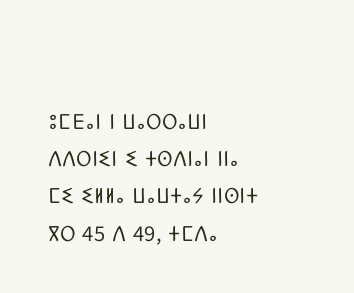ⵓⵎⴹⴰⵏ ⵏ ⵡⴰⵔⵔⴰⵡⵏ ⴷⴷⵔⵏⵉⵏ ⵉ ⵜⵙⴷⵏⴰⵏ ⵏⵏⴰ ⵎⵉ ⵉⵍⵍⴰ ⵡⴰⵡⵜⴰⵢ ⵏⵏⵙⵏⵜ ⴳⵔ 45 ⴷ 49, ⵜⵎⴷⴰ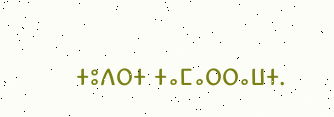ⵜⵓⴷⵔⵜ ⵜⴰⵎⴰⵔⵔⴰⵡⵜ.